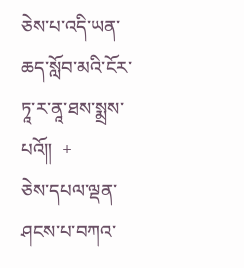ཅེས་པ་འདི་ཡན་ཆད་སློབ་མའི་ངོར་ཏཱ་ར་ནཱ་ཐས་སྨྲས་པའོ༎  +
ཅེས་དཔལ་ལྡན་ཤངས་པ་བཀའ་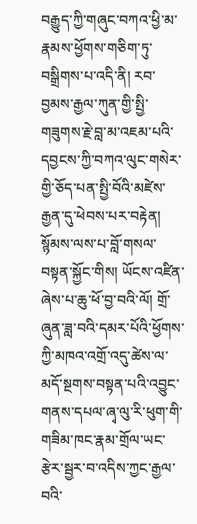བརྒྱུད་ཀྱི་གཞུང་བཀའ་ཕྱི་མ་རྣམས་ཕྱོགས་གཅིག་ཏུ་བསྒྲིགས་པ་འདི་ནི། རབ་བྱམས་རྒྱལ་ཀུན་གྱི་སྤྱི་གཟུགས་རྗེ་བླ་མ་འཇམ་པའི་དབྱངས་ཀྱི་བཀའ་ལུང་གསེར་གྱི་ཅོད་པན་སྤྱི་བོའི་མཛེས་རྒྱན་དུ་ཕེབས་པར་བརྟེན། སྙོམས་ལས་པ་བློ་གསལ་བསྟན་སྐྱོང་གིས། ཡོངས་འཛིན་ཞེས་པ་ཆུ་ཕོ་བྱ་བའི་ལོ། གྲོ་ཞུན་ཟླ་བའི་དམར་པོའི་ཕྱོགས་ཀྱི་མཁའ་འགྲོ་འདུ་ཚེས་ལ་མདོ་སྔགས་བསྟན་པའི་འབྱུང་གནས་དཔལ་ཞྭ་ལུ་རི་ཕུག་གི་གཟིམ་ཁང་རྣམ་གྲོལ་ཡང་རྩེར་སྦྱར་བ་འདིས་ཀྱང་རྒྱལ་བའི་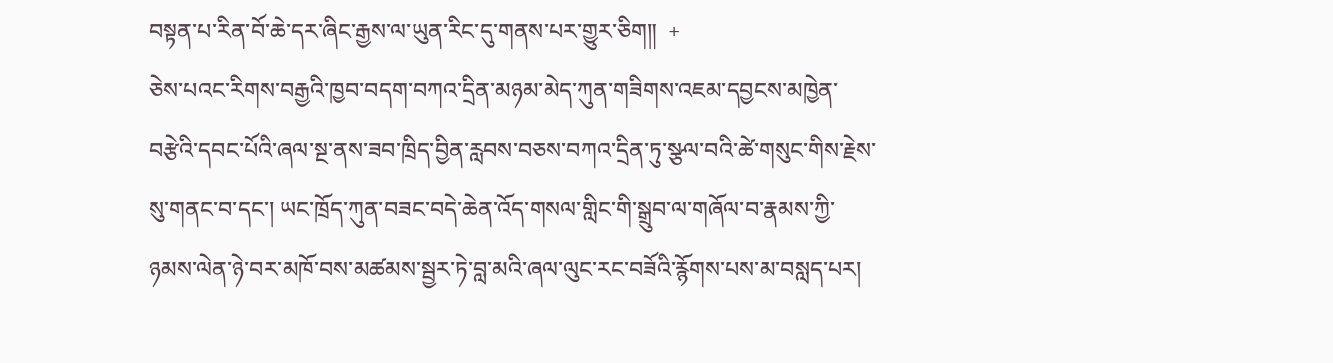བསྟན་པ་རིན་བོ་ཆེ་དར་ཞིང་རྒྱས་ལ་ཡུན་རིང་དུ་གནས་པར་གྱུར་ཅིག༎  +
ཅེས་པའང་རིགས་བརྒྱའི་ཁྱབ་བདག་བཀའ་དྲིན་མཉམ་མེད་ཀུན་གཟིགས་འཇམ་དབྱངས་མཁྱེན་བརྩེའི་དབང་པོའི་ཞལ་སྔ་ནས་ཟབ་ཁྲིད་བྱིན་རླབས་བཅས་བཀའ་དྲིན་ཏུ་སྩལ་བའི་ཚེ་གསུང་གིས་རྗེས་སུ་གནང་བ་དང་། ཡང་ཁྲོད་ཀུན་བཟང་བདེ་ཆེན་འོད་གསལ་གླིང་གི་སྒྲུབ་ལ་གཞོལ་བ་རྣམས་ཀྱི་ཉམས་ལེན་ཉེ་བར་མཁོ་བས་མཚམས་སྦྱར་ཏེ་བླ་མའི་ཞལ་ལུང་རང་བཟོའི་རྙོགས་པས་མ་བསླད་པར།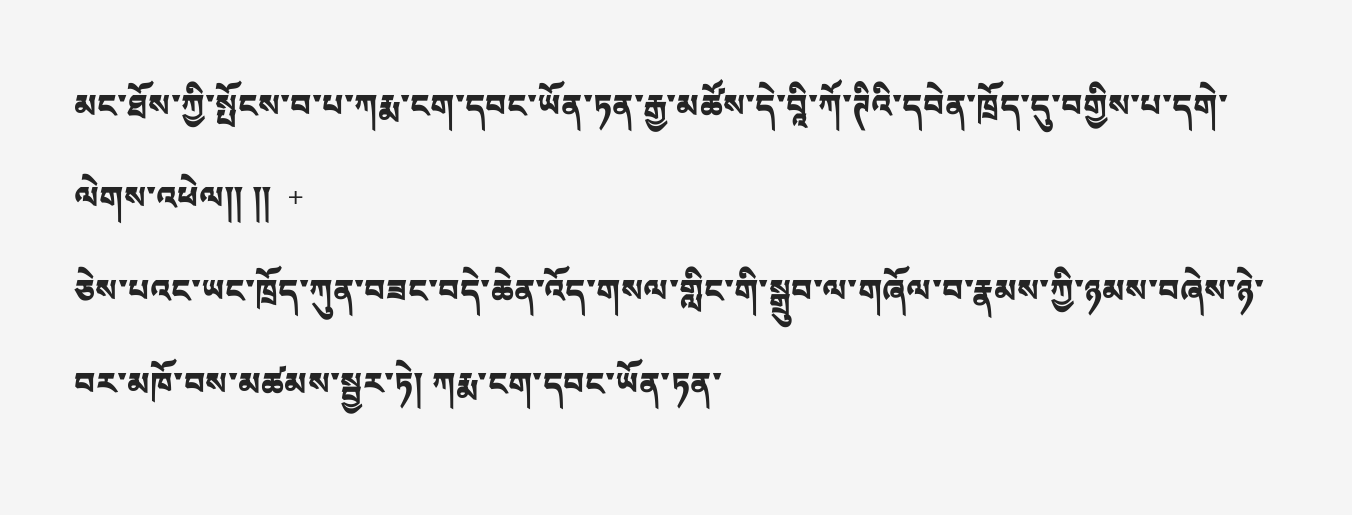མང་ཐོས་ཀྱི་སྤོངས་བ་པ་ཀརྨ་ངག་དབང་ཡོན་ཏན་རྒྱ་མཚོས་དེ་བཱི་ཀོ་ཊིའི་དབེན་ཁྲོད་དུ་བགྱིས་པ་དགེ་ལེགས་འཕེལ༎ ༎  +
ཅེས་པའང་ཡང་ཁྲོད་ཀུན་བཟང་བདེ་ཆེན་འོད་གསལ་གླིང་གི་སྒྲུབ་ལ་གཞོལ་བ་རྣམས་ཀྱི་ཉམས་བཞེས་ཉེ་བར་མཁོ་བས་མཚམས་སྦྱར་ཏེ། ཀརྨ་ངག་དབང་ཡོན་ཏན་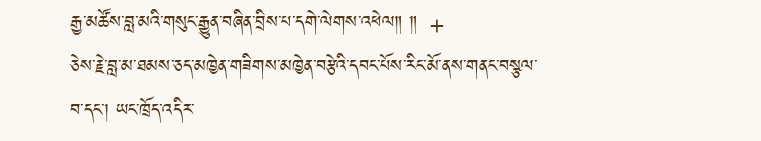རྒྱ་མཚོས་བླ་མའི་གསུང་རྒྱུན་བཞིན་བྲིས་པ་དགེ་ལེགས་འཕེལ༎ ༎  +
ཅེས་རྗེ་བླ་མ་ཐམས་ཅད་མཁྱེན་གཟིགས་མཁྱེན་བརྩེའི་དབང་པོས་རིང་མོ་ནས་གནང་བསྩལ་བ་དང་། ཡང་ཁྲོད་འདིར་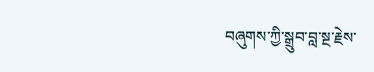བཞུགས་ཀྱི་སྒྲུབ་བླ་སྔ་རྗེས་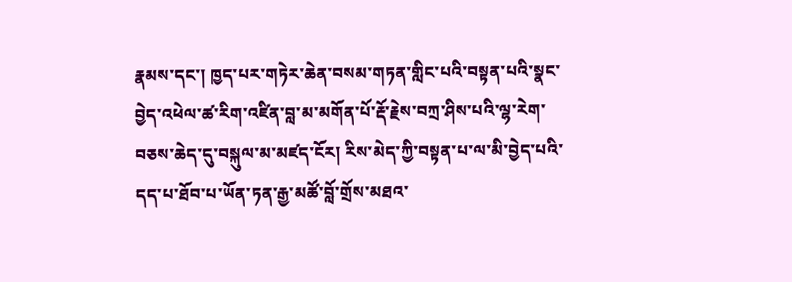རྣམས་དང་། ཁྱད་པར་གཏེར་ཆེན་བསམ་གཏན་གླིང་པའི་བསྟན་པའི་སྣང་བྱེད་འཕེལ་ཚ་རིག་འཛིན་བླ་མ་མགོན་པོ་རྡོ་རྗེས་བཀྲ་ཤིས་པའི་ལྷ་རེག་བཅས་ཆེད་དུ་བསྐུལ་མ་མཛད་ངོར། རིས་མེད་ཀྱི་བསྟན་པ་ལ་མི་བྱེད་པའི་དད་པ་ཐོབ་པ་ཡོན་ཏན་རྒྱ་མཚོ་བློ་གྲོས་མཐའ་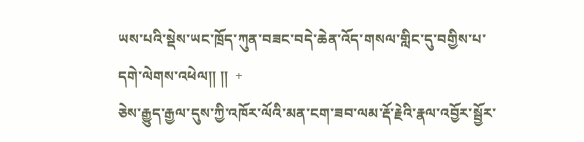ཡས་པའི་སྡེས་ཡང་ཁྲོད་ཀུན་བཟང་བདེ་ཆེན་འོད་གསལ་གླིང་དུ་བགྱིས་པ་དགེ་ལེགས་འཕེལ༎ ༎  +
ཅེས་རྒྱུད་རྒྱལ་དུས་ཀྱི་འཁོར་ལོའི་མན་ངག་ཟབ་ལམ་རྡོ་རྗེའི་རྣལ་འབྱོར་སྦྱོར་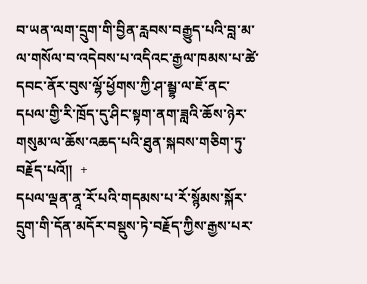བ་ཡན་ལག་དྲུག་གི་བྱིན་རླབས་བརྒྱུད་པའི་བླ་མ་ལ་གསོལ་བ་འདེབས་པ་འདིའང་རྒྱལ་ཁམས་པ་ཚེ་དབང་ནོར་བུས་ལྷོ་ཕྱོགས་ཀྱི་ཤ་མྦྷ་ལ་ཇོ་ནང་དཔལ་གྱི་རི་ཁྲོད་དུ་ཤིང་སྟག་ནག་ཟླའི་ཆོས་ཉེར་གསུམ་ལ་ཆོས་འཆད་པའི་ཐུན་སྐབས་གཅིག་ཏུ་བརྗོད་པའོ༎  +
དཔལ་ལྡན་ནཱ་རོ་པའི་གདམས་པ་རོ་སྙོམས་སྐོར་དྲུག་གི་དོན་མདོར་བསྡུས་ཏེ་བརྗོད་ཀྱིས་རྒྱས་པར་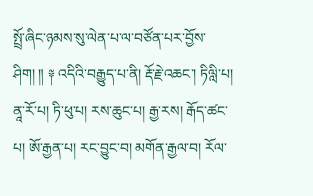སྤྲོ་ཞིང་ཉམས་སུ་ལེན་པ་ལ་བཙོན་པར་བྱོས་ཤིག། ༎ ༈ འདིའི་བརྒྱུད་པ་ནི། རྡོ་རྗེ་འཆང་། ཏིལླི་པ། ནཱ་རོ་པ། ཏི་ཕུ་པ། རས་ཆུང་པ། རྒྱ་རས། རྒོད་ཚང་པ། ཨོ་རྒྱན་པ། རང་བྱུང་བ། མགོན་རྒྱལ་བ། རོལ་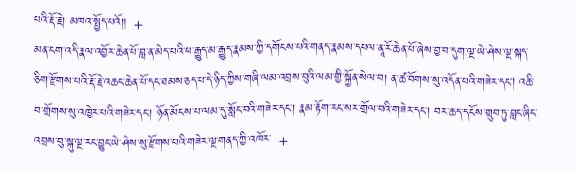པའི་རྡོ་རྗེ། མཁའ་སྤྱོད་པའོ༎  +
མན་ངག་འདི་རྣལ་འབྱོར་ཆེན་པོ་བླ་ན་མེད་པའི་ཕ་རྒྱུད་མ་རྒྱུད་རྣམས་ཀྱི་དགོངས་པའི་གནད་རྣམས་དཔལ་ནཱ་རོ་ཆེན་པོ་ཞེས་བྱ་བ་དུག་ལྔ་ཡེ་ཤེས་ལྔ་སྐད་ཅིག་རྫོགས་པའི་རྡོ་རྗེ་འཆང་ཆེན་པོ་དང་ཐམས་ཅད་པ་དེ་ཉིད་ཀྱིས་གཞི་ལམ་འབྲས་བུའི་ལམ་གྱི་སྐྱོན་སེལ་བ། ན་ཚ་བོགས་སུ་འདོན་པའི་གཟེར་དང། འཆི་བ་གྲོགས་སུ་འཁྱེར་པའི་གཟེར་དང་། ཉོན་མོངས་པ་ལམ་དུ་སློང་བའི་གཟེར་དང་། རྣམ་རྟོག་རང་སར་གྲོལ་བའི་གཟེར་དང་། བར་ཆད་དངོས་གྲུབ་ཏུ་བླང་ཞིང་འབྲས་བུ་སྐུ་ལྔ་རང་བྱུང་ཡེ་ཤེས་སུ་རྫོགས་པའི་གཟེར་ལྔ་གནད་ཀྱི་འཁོར་  +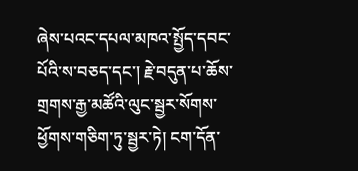ཞེས་པའང་དཔལ་མཁའ་སྤྱོད་དབང་པོའི་ས་བཅད་དང་། རྗེ་བདུན་པ་ཆོས་གྲགས་རྒྱ་མཚོའི་ལུང་སྦྱར་སོགས་ཕྱོགས་གཅིག་ཏུ་སྦྱར་ཏེ། ངག་དོན་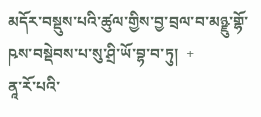མདོར་བསྡུས་པའི་ཚུལ་གྱིས་བྱ་བྲལ་བ་མཉྫུ་གྷོ་ཥས་བསྡེབས་པ་སུ་ཤྲི་ཡོ་བྷ་བ་ཏུ།  +
ནཱ་རོ་པའི་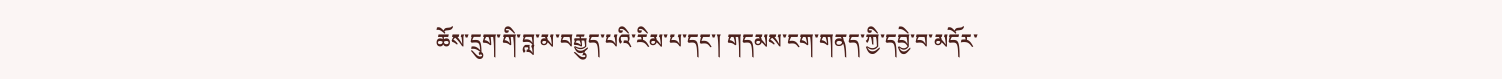ཆོས་དྲུག་གི་བླ་མ་བརྒྱུད་པའི་རིམ་པ་དང་། གདམས་ངག་གནད་ཀྱི་དབྱེ་བ་མདོར་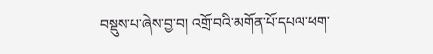བསྡུས་པ་ཞེས་བྱ་བ། འགྲོ་བའི་མགོན་པོ་དཔལ་ཕག་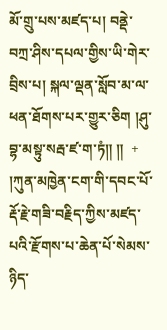མོ་གྲུ་པས་མཛད་པ། བནྡེ་བཀྲ་ཤིས་དཔལ་གྱིས་ཡི་གེར་བྲིས་པ། སྐལ་ལྡན་སློབ་མ་ལ་ཕན་ཐོགས་པར་གྱུར་ཅིག །ཤུ་བྷ་མསྟུ་སརྦ་ཛ་ག་ཏཾ༎ ༎  +
།ཀུན་མཁྱེན་ངག་གི་དབང་པོ་རྡོ་རྗེ་གཟི་བརྗིད་ཀྱིས་མཛད་པའི་རྫོགས་པ་ཆེན་པོ་སེམས་ཉིད་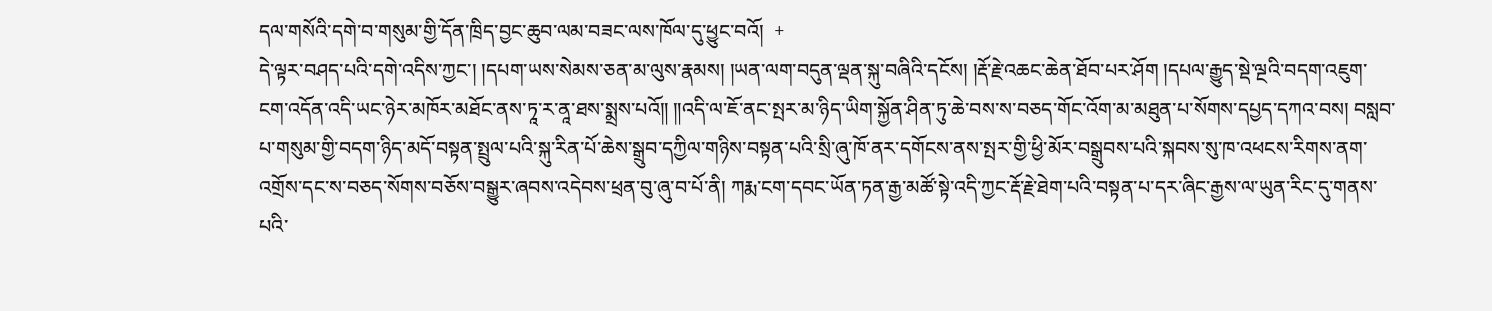དལ་གསོའི་དགེ་བ་གསུམ་གྱི་དོན་ཁྲིད་བྱང་ཆུབ་ལམ་བཟང་ལས་ཁོལ་དུ་ཕྱུང་བའོ།  +
དེ་ལྟར་བཤད་པའི་དགེ་འདིས་ཀྱང་། །དཔག་ཡས་སེམས་ཅན་མ་ལུས་རྣམས། །ཡན་ལག་བདུན་ལྡན་སྐུ་བཞིའི་དངོས། །རྡོ་རྗེ་འཆང་ཆེན་ཐོབ་པར་ཤོག །དཔལ་རྒྱུད་སྡེ་ལྔའི་བདག་འཇུག་ངག་འདོན་འདི་ཡང་ཉེར་མཁོར་མཐོང་ནས་ཏཱ་ར་ནཱ་ཐས་སྨྲས་པའོ༎ ༎འདི་ལ་ཇོ་ནང་སྤར་མ་ཉིད་ཡིག་སྐྱོན་ཤིན་ཏུ་ཆེ་བས་ས་བཅད་གོང་འོག་མ་མཐུན་པ་སོགས་དཔྱད་དཀའ་བས། བསླབ་པ་གསུམ་གྱི་བདག་ཉིད་མདོ་བསྟན་སྤྲུལ་པའི་སྐུ་རིན་པོ་ཆེས་སྒྲུབ་དཀྱིལ་གཉིས་བསྟན་པའི་སྲི་ཞུ་ཁོ་ནར་དགོངས་ནས་སྤར་གྱི་ཕྱི་མོར་བསྒྲུབས་པའི་སྐབས་སུ་ཁ་འཕངས་རིགས་ནག་འགྲོས་དང་ས་བཅད་སོགས་བཅོས་བསྒྱུར་ཞབས་འདེབས་ཕྲན་བུ་ཞུ་བ་པོ་ནི། ཀརྨ་ངག་དབང་ཡོན་ཏན་རྒྱ་མཚོ་སྟེ་འདི་ཀྱང་རྡོ་རྗེ་ཐེག་པའི་བསྟན་པ་དར་ཞིང་རྒྱས་ལ་ཡུན་རིང་དུ་གནས་པའི་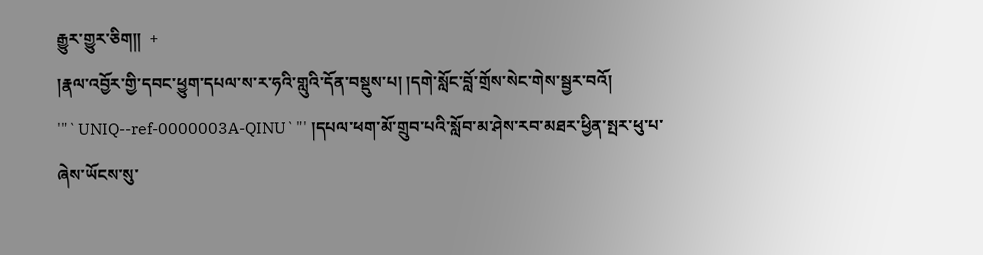རྒྱུར་གྱུར་ཅིག༎  +
།རྣལ་འབྱོར་གྱི་དབང་ཕྱུག་དཔལ་ས་ར་ཧའི་གླུའི་དོན་བསྡུས་པ། །དགེ་སློང་བློ་གྲོས་སེང་གེས་སྦྱར་བའོ། '"`UNIQ--ref-0000003A-QINU`"' །དཔལ་ཕག་མོ་གྲུབ་པའི་སློབ་མ་ཤེས་རབ་མཐར་ཕྱིན་སྤར་ཕུ་པ་ཞེས་ཡོངས་སུ་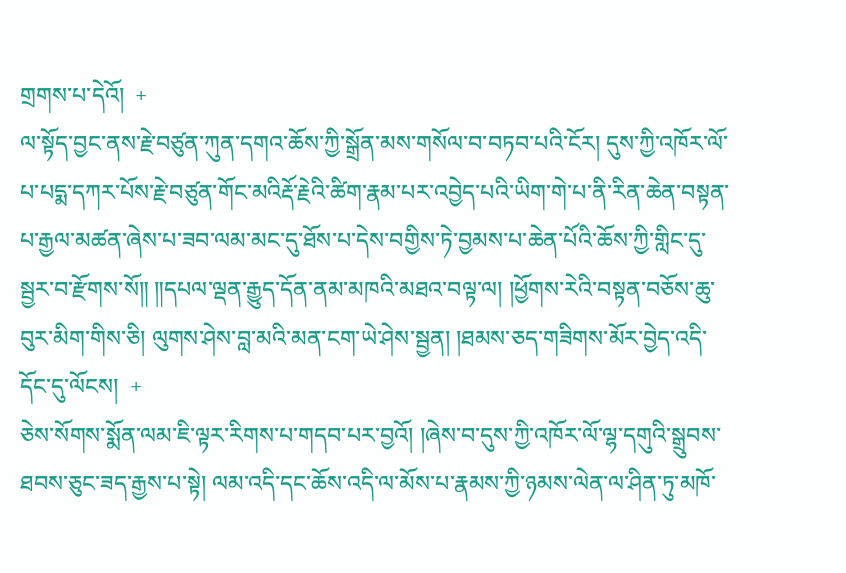གྲགས་པ་དེའོ།  +
ལ་སྟོད་བྱང་ནས་རྗེ་བཙུན་ཀུན་དགའ་ཆོས་ཀྱི་སྒྲོན་མས་གསོལ་བ་བཏབ་པའི་ངོར། དུས་ཀྱི་འཁོར་ལོ་པ་པདྨ་དཀར་པོས་རྗེ་བཙུན་གོང་མའིརྡོ་རྗེའི་ཚིག་རྣམ་པར་འབྱེད་པའི་ཡིག་གེ་པ་ནི་རིན་ཆེན་བསྟན་པ་རྒྱལ་མཚན་ཞེས་པ་ཟབ་ལམ་མང་དུ་ཐོས་པ་དེས་བགྱིས་ཏེ་བྱམས་པ་ཆེན་པོའི་ཆོས་ཀྱི་གླིང་དུ་སྦྱར་བ་རྫོགས་སོ༎ ༎དཔལ་ལྡན་རྒྱུད་དོན་ནམ་མཁའི་མཐའ་བལྟ་ལ། །ཕྱོགས་རེའི་བསྟན་བཅོས་ཆུ་བུར་མིག་གིས་ཅི། ལུགས་ཤེས་བླ་མའི་མན་ངག་ཡེ་ཤེས་སྦྱན། །ཐམས་ཅད་གཟིགས་མོར་བྱེད་འདི་དོང་དུ་ལོངས།  +
ཅེས་སོགས་སྨོན་ལམ་ཇི་ལྟར་རིགས་པ་གདབ་པར་བྱའོ། །ཞེས་བ་དུས་ཀྱི་འཁོར་ལོ་ལྷ་དགུའི་སྒྲུབས་ཐབས་ཅུང་ཟད་རྒྱས་པ་སྟེ། ལམ་འདི་དང་ཆོས་འདི་ལ་མོས་པ་རྣམས་ཀྱི་ཉམས་ལེན་ལ་ཤིན་ཏུ་མཁོ་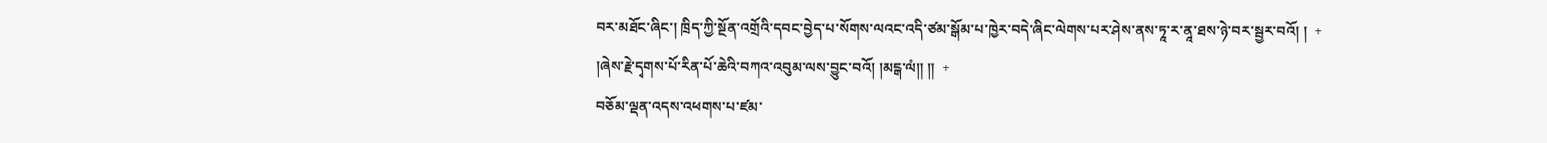བར་མཐོང་ཞིང་། ཁྲིད་ཀྱི་སྔོན་འགྲོའི་དབང་བྱེད་པ་སོགས་ལའང་འདི་ཙམ་སྒོམ་པ་ཁྱེར་བདེ་ཞིང་ལེགས་པར་ཤེས་ནས་ཏཱ་ར་ནཱ་ཐས་ཉེ་བར་སྦྱར་བའོ། །  +
།ཞེས་རྗེ་དྭགས་པོ་རིན་པོ་ཆེའི་བཀའ་འབུམ་ལས་བྱུང་བའོ། །མངྒ་ལཾ༎ ༎  +
བཅོམ་ལྡན་འདས་འཕགས་པ་ཛམ་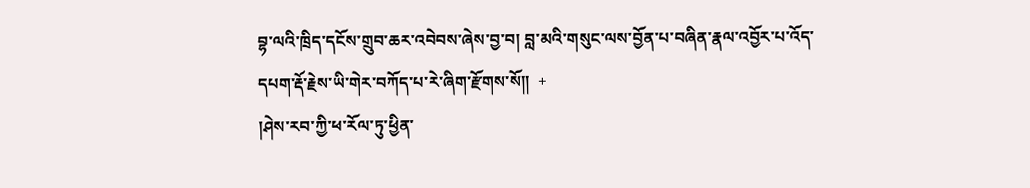བྷ་ལའི་ཁྲིད་དངོས་གྲུབ་ཆར་འབེབས་ཞེས་བྱ་བ། བླ་མའི་གསུང་ལས་བྱོན་པ་བཞིན་རྣལ་འབྱོར་པ་འོད་དཔག་རྡོ་རྗེས་ཡི་གེར་བཀོད་པ་རེ་ཞིག་རྫོགས་སོ༎  +
།ཤེས་རབ་ཀྱི་ཕ་རོལ་ཏུ་ཕྱིན་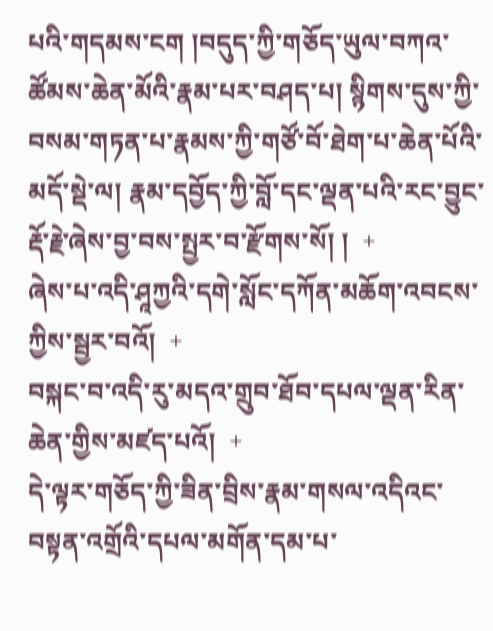པའི་གདམས་ངག །བདུད་ཀྱི་གཅོད་ཡུལ་བཀའ་ཚོམས་ཆེན་མོའི་རྣམ་པར་བཤད་པ། སྙིགས་དུས་ཀྱི་བསམ་གཏན་པ་རྣམས་ཀྱི་གཙོ་བོ་ཐེག་པ་ཆེན་པོའི་མདོ་སྡེ་ལ། རྣམ་དབྱོད་ཀྱི་བློ་དང་ལྡན་པའི་རང་བྱུང་རྡོ་རྗེ་ཞེས་བྱ་བས་སྤྱར་བ་རྫོགས་སོ། །  +
ཞེས་པ་འདི་ཤཱཀྱའི་དགེ་སློང་དཀོན་མཆོག་འབངས་ཀྱིས་སྦྱར་བའོ།  +
བསྐང་བ་འདི་རུ་མདའ་གྲུབ་ཐོབ་དཔལ་ལྡན་རིན་ཆེན་གྱིས་མཛད་པའོ།  +
དེ་ལྟར་གཅོད་ཀྱི་ཟིན་བྲིས་རྣམ་གསལ་འདིའང་བསྟན་འགྲོའི་དཔལ་མགོན་དམ་པ་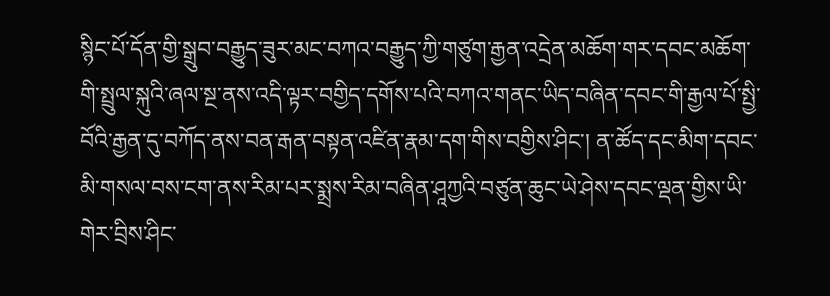སྙིང་པོ་དོན་གྱི་སྒྲུབ་བརྒྱུད་ཟུར་མང་བཀའ་བརྒྱུད་ཀྱི་གཙུག་རྒྱན་འདྲེན་མཆོག་གར་དབང་མཆོག་གི་སྤྲུལ་སྐུའི་ཞལ་སྔ་ནས་འདི་ལྟར་བགྱིད་དགོས་པའི་བཀའ་གནང་ཡིད་བཞིན་དབང་གི་རྒྱལ་པོ་སྤྱི་བོའི་རྒྱན་དུ་བཀོད་ནས་བན་རྒན་བསྟན་འཛིན་རྣམ་དག་གིས་བགྱིས་ཤིང་། ན་ཚོད་དང་མིག་དབང་མི་གསལ་བས་ངག་ནས་རིམ་པར་སྨྲས་རིམ་བཞིན་ཤཱཀྱའི་བཙུན་ཆུང་ཡེ་ཤེས་དབང་ལྡན་གྱིས་ཡི་གེར་བྲིས་ཤིང་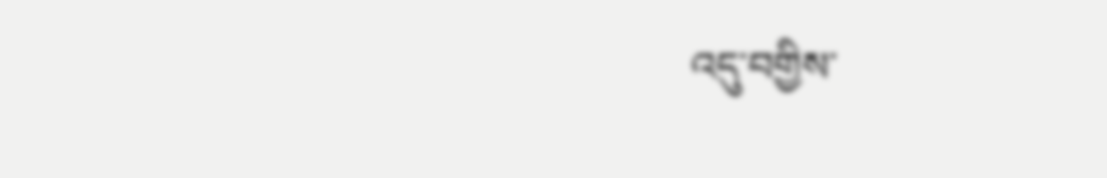འདུ་བགྱིས་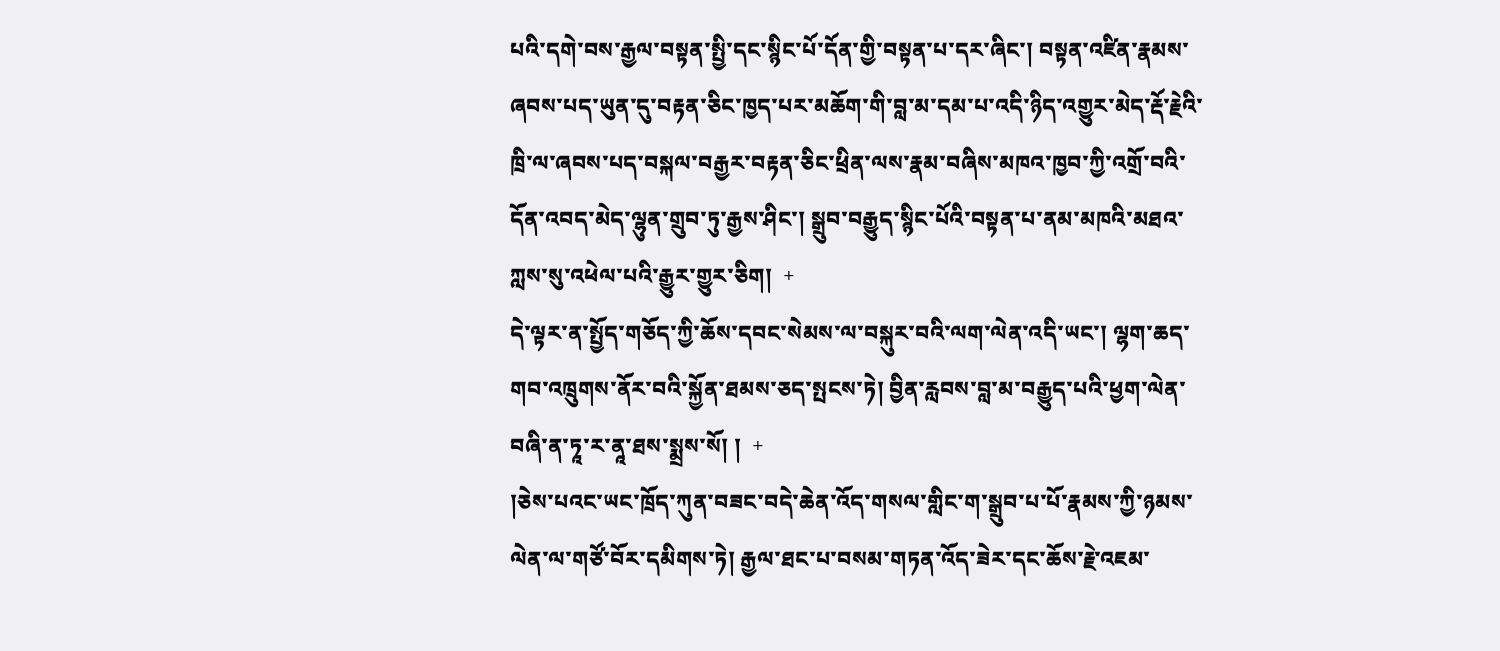པའི་དགེ་བས་རྒྱལ་བསྟན་སྤྱི་དང་སྙིང་པོ་དོན་གྱི་བསྟན་པ་དར་ཞིང་། བསྟན་འཛིན་རྣམས་ཞབས་པད་ཡུན་དུ་བརྟན་ཅིང་ཁྱད་པར་མཆོག་གི་བླ་མ་དམ་པ་འདི་ཉིད་འགྱུར་མེད་རྡོ་རྗེའི་ཁྲི་ལ་ཞབས་པད་བསྐལ་བརྒྱར་བརྟན་ཅིང་ཕྲིན་ལས་རྣམ་བཞིས་མཁའ་ཁྱབ་ཀྱི་འགྲོ་བའི་དོན་འབད་མེད་ལྷུན་གྲུབ་ཏུ་རྒྱས་ཤིང་། སྒྲུབ་བརྒྱུད་སྙིང་པོའི་བསྟན་པ་ནམ་མཁའི་མཐའ་ཀླས་སུ་འཕེལ་པའི་རྒྱུར་གྱུར་ཅིག།  +
དེ་ལྟར་ན་སྤྱོད་གཅོད་ཀྱི་ཆོས་དབང་སེམས་ལ་བསྐུར་བའི་ལག་ལེན་འདི་ཡང་། ལྷག་ཆད་གབ་འཁྲུགས་ནོར་བའི་སྐྱོན་ཐམས་ཅད་སྤངས་ཏེ། བྱིན་རླབས་བླ་མ་བརྒྱུད་པའི་ཕྱག་ལེན་བཞི་ན་ཏཱ་ར་ནཱ་ཐས་སྨྲས་སོ། །  +
།ཅེས་པའང་ཡང་ཁྲོད་ཀུན་བཟང་བདེ་ཆེན་འོད་གསལ་གླིང་ག་སྒྲུབ་པ་པོ་རྣམས་ཀྱི་ཉམས་ལེན་ལ་གཙོ་བོར་དམིགས་ཏེ། རྒྱལ་ཐང་པ་བསམ་གཏན་འོད་ཟེར་དང་ཆོས་རྗེ་འཇམ་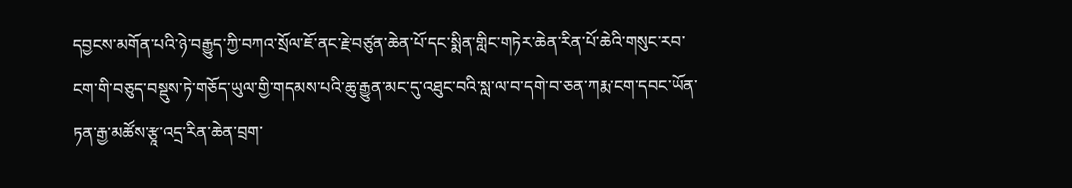དབྱངས་མགོན་པའི་ཉེ་བརྒྱུད་ཀྱི་བཀའ་སྲོལ་ཇོ་ནང་རྗེ་བཙུན་ཆེན་པོ་དང་སྨིན་གླིང་གཏེར་ཆེན་རིན་པོ་ཆེའི་གསུང་རབ་ངག་གི་བཅུད་བསྡུས་ཏེ་གཅོད་ཡུལ་གྱི་གདམས་པའི་ཆུ་རྒྱུན་མང་དུ་འཐུང་བའི་སླ་ལ་བ་དགེ་བ་ཅན་ཀརྨ་ངག་དབང་ཡོན་ཏན་རྒྱ་མཚོས་རྩཱ་འདྲ་རིན་ཆེན་བྲག་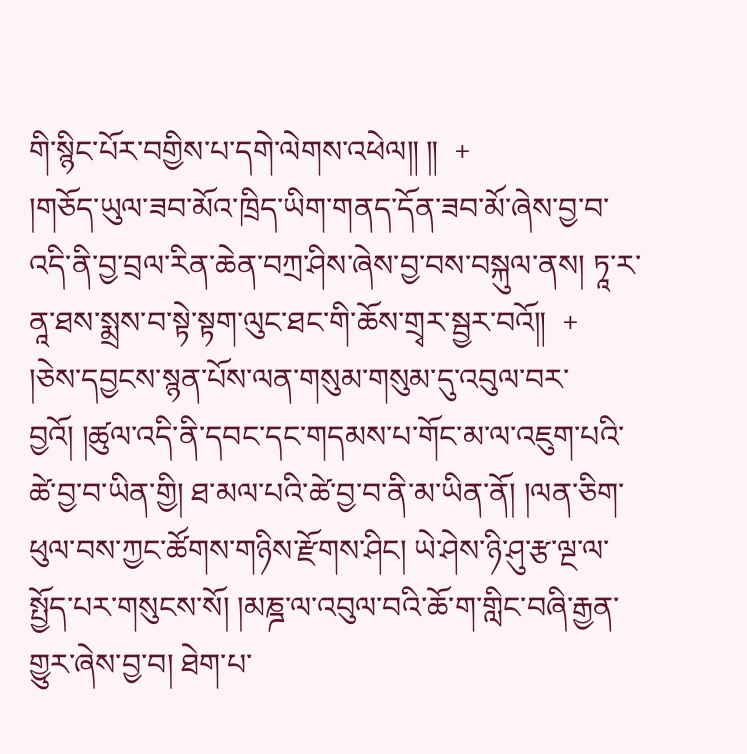གི་སྙིང་པོར་བགྱིས་པ་དགེ་ལེགས་འཕེལ༎ ༎  +
།གཅོད་ཡུལ་ཟབ་མོའ་ཁྲིད་ཡིག་གནད་དོན་ཟབ་མོ་ཞེས་བྱ་བ་འདི་ནི་བྱ་བྲལ་རིན་ཆེན་བཀྲ་ཤིས་ཞེས་བྱ་བས་བསྐུལ་ནས། ཏཱ་ར་ནཱ་ཐས་སྨྲས་བ་སྟེ་སྟག་ལུང་ཐང་གི་ཆོས་གྲྭར་སྦྱར་བའོ༎  +
།ཅེས་དབྱངས་སྙན་པོས་ལན་གསུམ་གསུམ་དུ་འབུལ་བར་བྱའོ། །ཚུལ་འདི་ནི་དབང་དང་གདམས་པ་གོང་མ་ལ་འཇུག་པའི་ཚེ་བྱ་བ་ཡིན་གྱི། ཐ་མལ་པའི་ཚེ་བྱ་བ་ནི་མ་ཡིན་ནོ། །ལན་ཅིག་ཕུལ་བས་ཀྱང་ཚོགས་གཉིས་རྫོགས་ཤིང། ཡེ་ཤེས་ཉི་ཤུ་རྩ་ལྔ་ལ་སྤྱོད་པར་གསུངས་སོ། །མཎྜ་ལ་འབུལ་བའི་ཆོ་ག་གླིང་བཞི་རྒྱན་གྱུར་ཞེས་བྱ་བ། ཐེག་པ་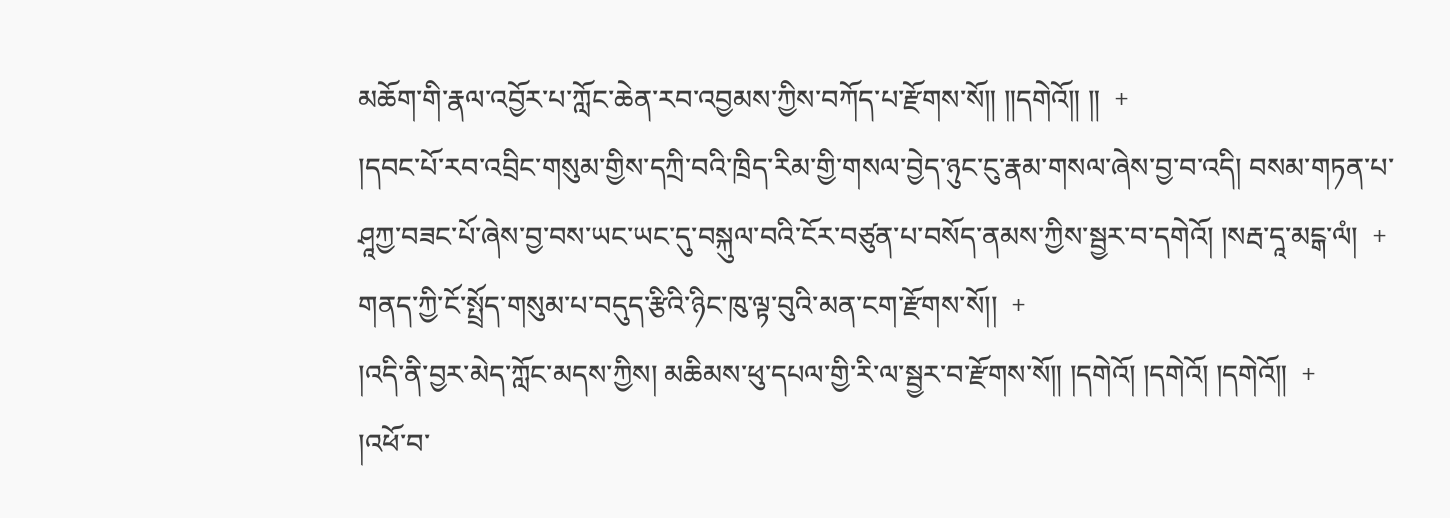མཆོག་གི་རྣལ་འབྱོར་པ་ཀློང་ཆེན་རབ་འབྱམས་ཀྱིས་བཀོད་པ་རྫོགས་སོ༎ ༎དགེའོ༎ ༎  +
།དབང་པོ་རབ་འབྲིང་གསུམ་གྱིས་དཀྲི་བའི་ཁྲིད་རིམ་གྱི་གསལ་བྱེད་ཉུང་ངུ་རྣམ་གསལ་ཞེས་བྱ་བ་འདི། བསམ་གཏན་པ་ཤཱཀྱ་བཟང་པོ་ཞེས་བྱ་བས་ཡང་ཡང་དུ་བསྐུལ་བའི་ངོར་བཙུན་པ་བསོད་ནམས་ཀྱིས་སྦྱར་བ་དགེའོ། །སརྦ་དཱ་མངྒ་ལཾ།  +
གནད་ཀྱི་ངོ་སྤྲོད་གསུམ་པ་བདུད་རྩིའི་ཉིང་ཁུ་ལྟ་བུའི་མན་ངག་རྫོགས་སོ།།  +
།འདི་ནི་བྱར་མེད་ཀློང་མདས་ཀྱིས། མཆིམས་ཕུ་དཔལ་གྱི་རི་ལ་སྦྱར་བ་རྫོགས་སོ༎ །དགེའོ། །དགེའོ། །དགེའོ༎  +
།འཕོ་བ་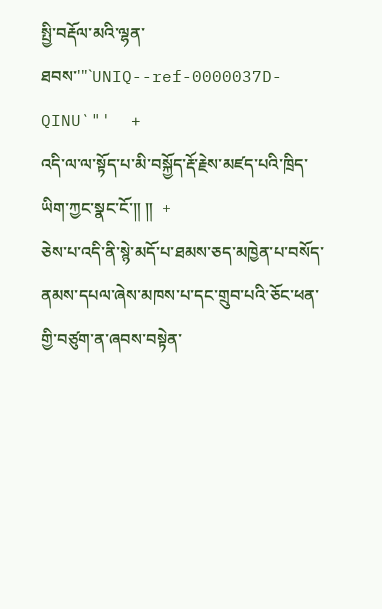སྤྱི་བརྡོལ་མའི་ལྷན་ཐབས་'"`UNIQ--ref-0000037D-QINU`"'  +
འདི་ལ་ལ་སྟོད་པ་མི་བསྐྱོད་རྡོ་རྗེས་མཛད་པའི་ཁྲིད་ཡིག་ཀྱང་སྣང་ངོ་༎ ༎  +
ཅེས་པ་འདི་ནི་སྙེ་མདོ་པ་ཐམས་ཅད་མཁྱེན་པ་བསོད་ནམས་དཔལ་ཞེས་མཁས་པ་དང་གྲུབ་པའི་ཅོང་ཕན་གྱི་བཙུག་ན་ཞབས་བསྟེན་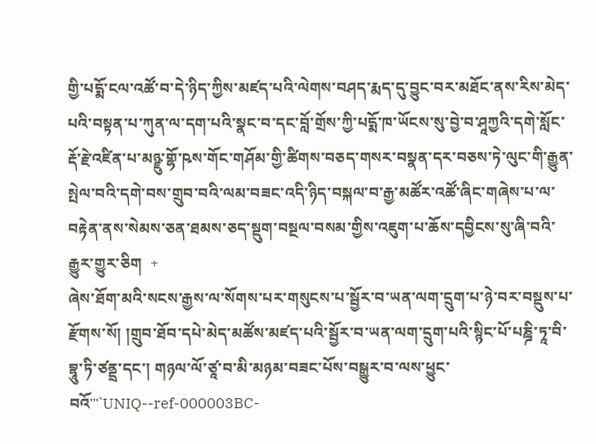གྱི་པདྨོ་ངལ་འཚོ་བ་དེ་ཉིད་ཀྱིས་མཛད་པའི་ལེགས་བཤད་རྨད་དུ་བྱུང་བར་མཐོང་ནས་རིས་མེད་པའི་བསྟན་པ་ཀུན་ལ་དག་པའི་སྣང་བ་དང་བློ་གྲོས་ཀྱི་པདྨོ་ཁ་ཡོངས་སུ་བྱེ་བ་ཤཱཀྱའི་དགེ་སློང་རྡོ་རྗེ་འཛིན་པ་མཉྫུ་གྷོ་ཥས་གོང་གཤོམ་གྱི་ཚིགས་བཅད་གསར་བསྣན་དར་བཅས་ཏེ་ལུང་གི་རྒྱུན་སྤེལ་བའི་དགེ་བས་གྲུབ་བའི་ལམ་བཟང་འདི་ཉིད་བསྐལ་བ་རྒྱ་མཚོར་འཚོ་ཞིང་གཞེས་པ་ལ་བརྟེན་ནས་སེམས་ཅན་ཐམས་ཅད་སྡུག་བསྔལ་བསམ་གྱིས་འཇུག་པ་ཆོས་དབྱིངས་སུ་ཞི་བའི་རྒྱུར་གྱུར་ཅིག  +
ཞེས་ཐོག་མའི་སངས་རྒྱས་ལ་སོགས་པར་གསུངས་པ་སྦྱོར་བ་ཡན་ལག་དྲུག་པ་ཉེ་བར་བསྡུས་པ་རྫོགས་སོ། །གྲུབ་ཐོབ་དཔེ་མེད་མཚོས་མཛད་པའི་སྦྱོར་བ་ཡན་ལག་དྲུག་པའི་སྙིང་པོ་པཎྜི་ཏཱ་བི་བྷཱུ་ཏི་ཙནྡྲ་དང་། གཉལ་ལོ་ཙཱ་བ་མི་མཉམ་བཟང་པོས་བསྒྱུར་བ་ལས་ཕྱུང་བའོ'"`UNIQ--ref-000003BC-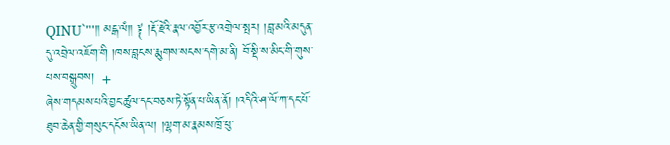QINU`"'༎ མངྒ་ལཾ༎ ༈ །རྡོ་རྗེའི་རྣལ་འབྱོར་རྩ་འགྲེལ་སྤར། །བླ་མའི་མདུན་དུ་འབྲེལ་འཇོག་གི །ཁས་བླངས་རྨུགས་སངས་དགེ་མ་ནི། བོ་སྡི་ས་མིང་གི་གུས་པས་བསྒྲུབས།  +
ཞེས་གདམས་པའི་བྱང་ཚུལ་དང་བཅས་ཏེ་སྟོན་པ་ཡིན་ནོ། །འདིའི་ཤ་ལོ་ཀ་དང་པོ་ཐུབ་ཆེན་གྱི་གསུང་དངོས་ཡིན་ལ། །ལྷག་མ་རྣམས་ཁྲོ་ཕུ་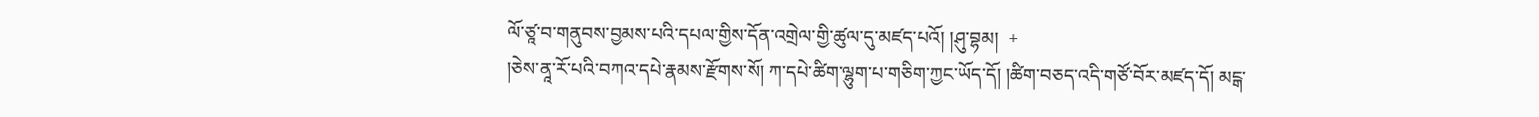ལོ་ཙཱ་བ་གནུབས་བྱམས་པའི་དཔལ་གྱིས་དོན་འགྲེལ་གྱི་ཚུལ་དུ་མཛད་པའོ། །ཤུ་བྷམ།  +
།ཅེས་ནཱ་རོ་པའི་བཀའ་དཔེ་རྣམས་རྫོགས་སོ། ཀ་དཔེ་ཚིག་ལྷུག་པ་གཅིག་ཀྱང་ཡོད་དོ། །ཚིག་བཅད་འདི་གཙོ་བོར་མཛད་དོ། མངྒ་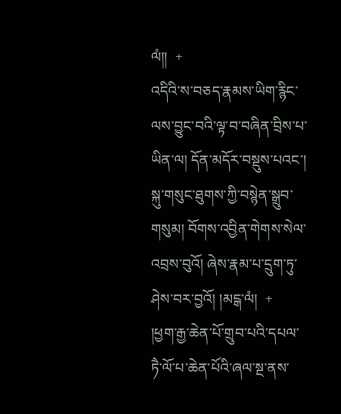ལཾ༎  +
འདིའི་ས་བཅད་རྣམས་ཡིག་རྙིང་ལས་བྱུང་བའི་ལྟ་བ་བཞིན་བྲིས་པ་ཡིན་ལ། དོན་མདོར་བསྡུས་པའང་། སྐུ་གསུང་ཐུགས་ཀྱི་བསྙེན་སྒྲུབ་གསུམ། བོགས་འབྱིན་གེགས་སེལ་འབྲས་བུའོ། ཞེས་རྣམ་པ་དྲུག་ཏུ་ཤེས་བར་བྱའོ། །མངྒ་ལཾ།  +
།ཕྱག་རྒྱ་ཆེན་པོ་གྲུབ་པའི་དཔལ་ཏཻ་ལོ་པ་ཆེན་པོའི་ཞལ་སྔ་ནས་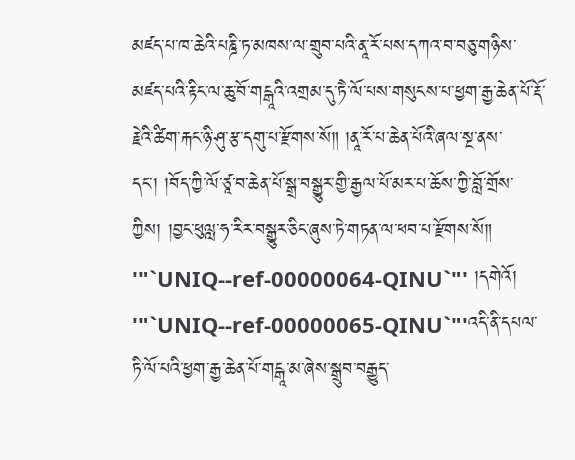མཛད་པ་ཁ་ཆེའི་པཎྜི་ཏ་མཁས་ལ་གྲུབ་པའི་ནཱ་རོ་པས་དཀའ་བ་བཅུ་གཉིས་མཛད་པའི་རྟིང་ལ་ཆུ་བོ་གངྒཱའི་འགྲམ་དུ་ཏཻ་ལོ་པས་གསུངས་པ་ཕྱག་རྒྱ་ཆེན་པོ་རྡོ་རྗེའི་ཚིག་རྐང་ཉི་ཤུ་རྩ་དགུ་པ་རྫོགས་སོ༎ །ནཱ་རོ་པ་ཆེན་པོའི་ཞལ་སྔ་ནས་དང་། །བོད་ཀྱི་ལོ་ཙཱ་བ་ཆེན་པོ་སྒྲ་བསྒྱུར་གྱི་རྒྱལ་པོ་མར་པ་ཆོས་ཀྱི་བློ་གྲོས་ཀྱིས། །བྱང་ཕུལླ་ཧ་རིར་བསྒྱུར་ཅིང་ཞུས་ཏེ་གཏན་ལ་ཕབ་པ་རྫོགས་སོ༎ '"`UNIQ--ref-00000064-QINU`"' །དགེའོ། '"`UNIQ--ref-00000065-QINU`"'འདི་ནི་དཔལ་ཏི་ལོ་པའི་ཕྱག་རྒྱ་ཆེན་པོ་གངྒཱ་མ་ཞེས་སྒྲུབ་བརྒྱུད་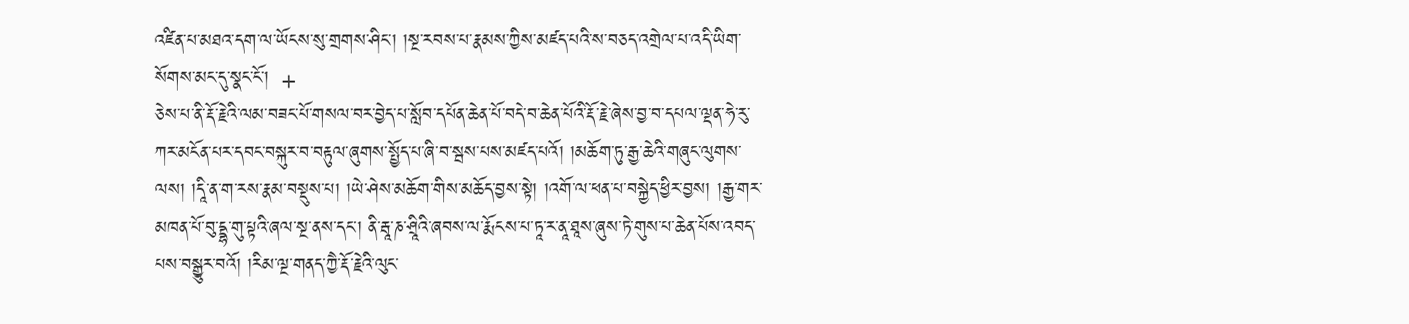འཛིན་པ་མཐའ་དག་ལ་ཡོངས་སུ་གྲགས་ཤིང་། །སྔ་རབས་པ་རྣམས་ཀྱིས་མཛད་པའི་ས་བཅད་འགྲེལ་པ་འདི་ཡིག་སོགས་མང་དུ་སྣང་ངོ་།  +
ཅེས་པ་ནི་རྡོ་རྗེའི་ལམ་བཟང་པོ་གསལ་བར་བྱེད་པ་སློབ་དཔོན་ཆེན་པོ་བདེ་བ་ཆེན་པོའི་རྡོ་རྗེ་ཞེས་བྱ་བ་དཔལ་ལྡན་ཧེ་རུ་ཀར་མངོན་པར་དབང་བསྐུར་བ་བརྟུལ་ཞུགས་སྤྱོད་པ་ཞི་བ་སྦས་པས་མཛད་པའོ། །མཆོག་ཏུ་རྒྱ་ཆེའི་གཞུང་ལུགས་ལས། །དཱི་ན་ག་རས་རྣམ་བསྡུས་པ། །ཡེ་ཤེས་མཆོག་གིས་མཆོད་བྱས་སྟེ། །འགོ་ལ་ཕན་པ་བསྐྱེད་ཕྱིར་བྱས། །རྒྱ་གར་མཁན་པོ་བུ་དྡྷ་གུ་པྟའི་ཞལ་སྔ་ནས་དང་། ནི་རྦཱ་ཎ་ཤྲཱིའི་ཞབས་ལ་རྨོངས་པ་ཏཱ་ར་ནཱ་ཐཱས་ཞུས་ཏེ་གུས་པ་ཆེན་པོས་འབད་པས་བསྒྱུར་བའོ། །རིམ་ལྔ་གནད་ཀྱཻ་རྡོ་རྗེའི་ལུང་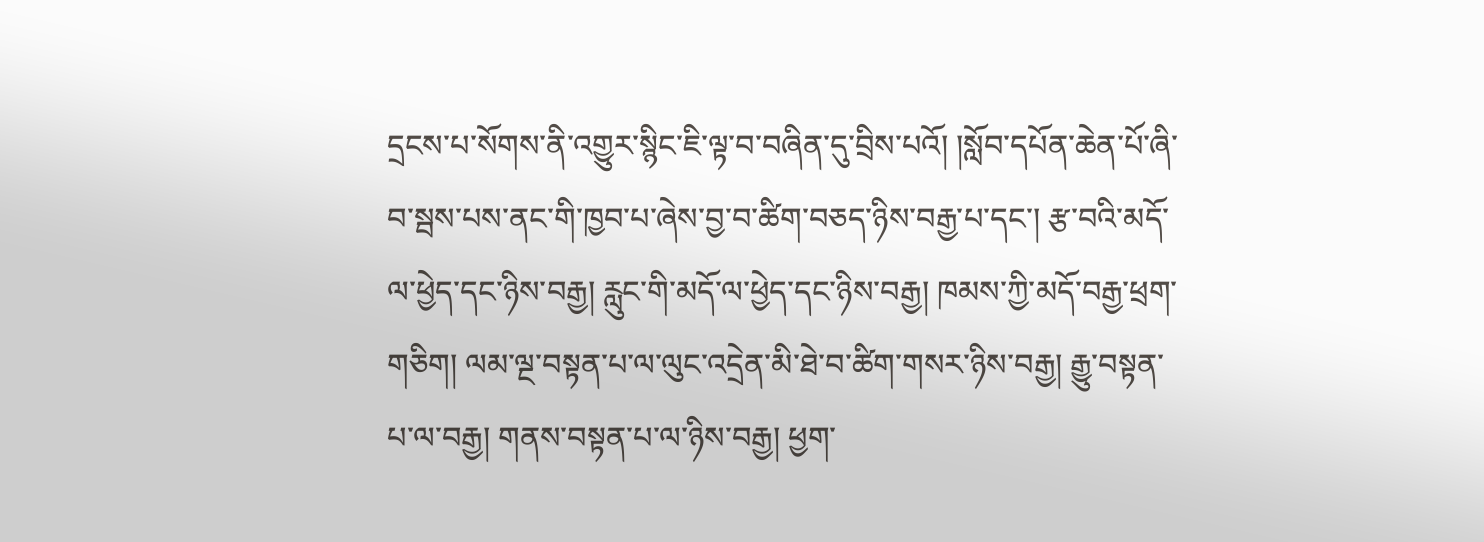དྲངས་པ་སོགས་ནི་འགྱུར་སྙིང་ཇི་ལྟ་བ་བཞིན་དུ་བྲིས་པའོ། །སློབ་དཔོན་ཆེན་པོ་ཞི་བ་སྦས་པས་ནང་གི་ཁྱབ་པ་ཞེས་བྱ་བ་ཚིག་བཅད་ཉིས་བརྒྱ་པ་དང་། རྩ་བའི་མདོ་ལ་ཕྱེད་དང་ཉིས་བརྒྱ། རླུང་གི་མདོ་ལ་ཕྱེད་དང་ཉིས་བརྒྱ། ཁམས་ཀྱི་མདོ་བརྒྱ་ཕྲག་གཅིག། ལམ་ལྔ་བསྟན་པ་ལ་ལུང་འདྲེན་མི་ཐེ་བ་ཚིག་གསར་ཉིས་བརྒྱ། རྒྱུ་བསྟན་པ་ལ་བརྒྱ། གནས་བསྟན་པ་ལ་ཉིས་བརྒྱ། ཕྱག་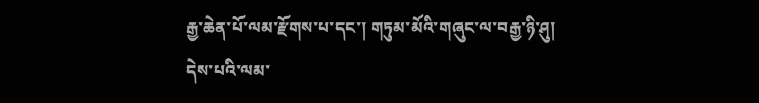རྒྱ་ཆེན་པོ་ལམ་རྫོགས་པ་དང་། གཏུམ་མོའི་གཞུང་ལ་བརྒྱ་ཉི་ཤུ། དེས་པའི་ལམ་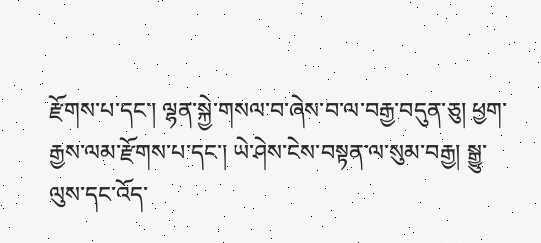རྫོགས་པ་དང་། ལྷན་སྐྱེ་གསལ་བ་ཞེས་བ་ལ་བརྒྱ་བདུན་ཅུ། ཕྱག་རྒྱས་ལམ་རྫོགས་པ་དང་། ཡེ་ཤེས་ངེས་བསྟན་ལ་སུམ་བརྒྱ། སྒྱུ་ལུས་དང་འོད་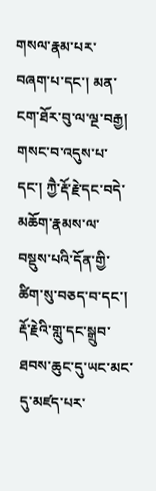གསལ་རྣམ་པར་བཞག་པ་དང་། མན་ངག་ཐོར་བུ་ལ་ལྔ་བརྒྱ། གསང་བ་འདུས་པ་དང་། ཀྱཻ་རྡོ་རྗེ་དང་བདེ་མཆོག་རྣམས་ལ་བསྡུས་པའི་དོན་གྱི་ཚིག་སུ་བཅད་བ་དང་། རྡོ་རྗེའི་གླུ་དང་སྒྲུབ་ཐབས་ཆུང་དུ་ཡང་མང་དུ་མཛད་པར་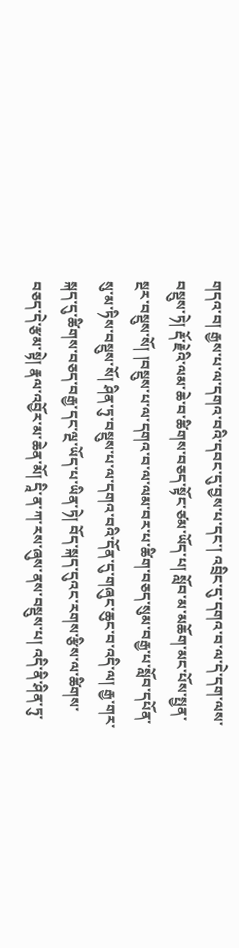གདའ་བ། རྒྱས་པ་ལ་དགའ་བའི་དབང་དུ་བྱས་པ་དང་། འབྲིང་དུ་དགའ་བ་ལ་དེ་དག་ལས་བསྡུས་ཏེ། རྡོ་རྗེའི་ལམ་ཆེ་བ་ཚིགས་བཅད་སྟོང་ཙམ་ཡོད་པ། སློབ་མ་མཆོག་མང་པོས་སྤྱན་སྔར་བསྡུས་སོ། །བསྡུས་པ་ལ་དགའ་བ་ལ་ལམ་བར་པ་ཚིག་བཅད་སུམ་བརྒྱ་པ་སློབ་དཔོན་སུ་མ་ཏིས་བསྡུས་སོ། ཤིན་ཏུ་བསྡུས་པ་ལ་དགའ་བའི་དོན་དུ་གཞུང་ཆུང་བ་འདི་ལ། རྒྱ་གར་སྐད་དུ་ཚིགས་བཅད་བརྒྱ་དང་ལྔ་ཡོད་པ་ཡིན་ཏེ། བོད་སྐད་དུའང་རགས་རྩིས་ལ་ཚིགས་བཅད་དེ་རྩམ་སྟེ། རྣལ་འབྱོར་མ་ཆེན་མོ། དཱི་ན་ཀ་རས་ཞུས་ནས་བསྡུས་པ། འདི་ནི་ཤིན་ཏུ་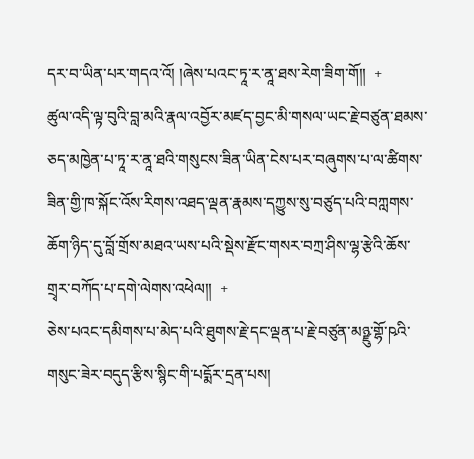དར་བ་ཡིན་པར་གདའ་འོ། །ཞེས་པའང་ཏཱ་ར་ནཱ་ཐས་རེག་ཟིག་གོ༎  +
ཚུལ་འདི་ལྟ་བུའི་བླ་མའི་རྣལ་འབྱོར་མཛད་བྱང་མི་གསལ་ཡང་རྗེ་བཙུན་ཐམས་ཅད་མཁྱེན་པ་ཏཱ་ར་ནཱ་ཐའི་གསུངས་ཟིན་ཡིན་ངེས་པར་བཞུགས་པ་ལ་ཚིགས་ཟིན་གྱི་ཁ་སྐོང་འོས་རིགས་འཐད་ལྡན་རྣམས་དཀྱུས་སུ་བཙུད་པའི་བཀླགས་ཆོག་ཉིད་དུ་བློ་གྲོས་མཐའ་ཡས་པའི་སྡེས་རྫོང་གསར་བཀྲ་ཤིས་ལྷ་རྩེའི་ཆོས་གྲྭར་བཀོད་པ་དགེ་ལེགས་འཕེལ༎  +
ཅེས་པའང་དམིགས་པ་མེད་པའི་ཐུགས་རྗེ་དང་ལྡན་པ་རྗེ་བཙུན་མཉྫུ་གྷོ་ཥའི་གསུང་ཟེར་བདུད་རྩིས་སྙིང་གི་པདྨོར་དྲན་པས།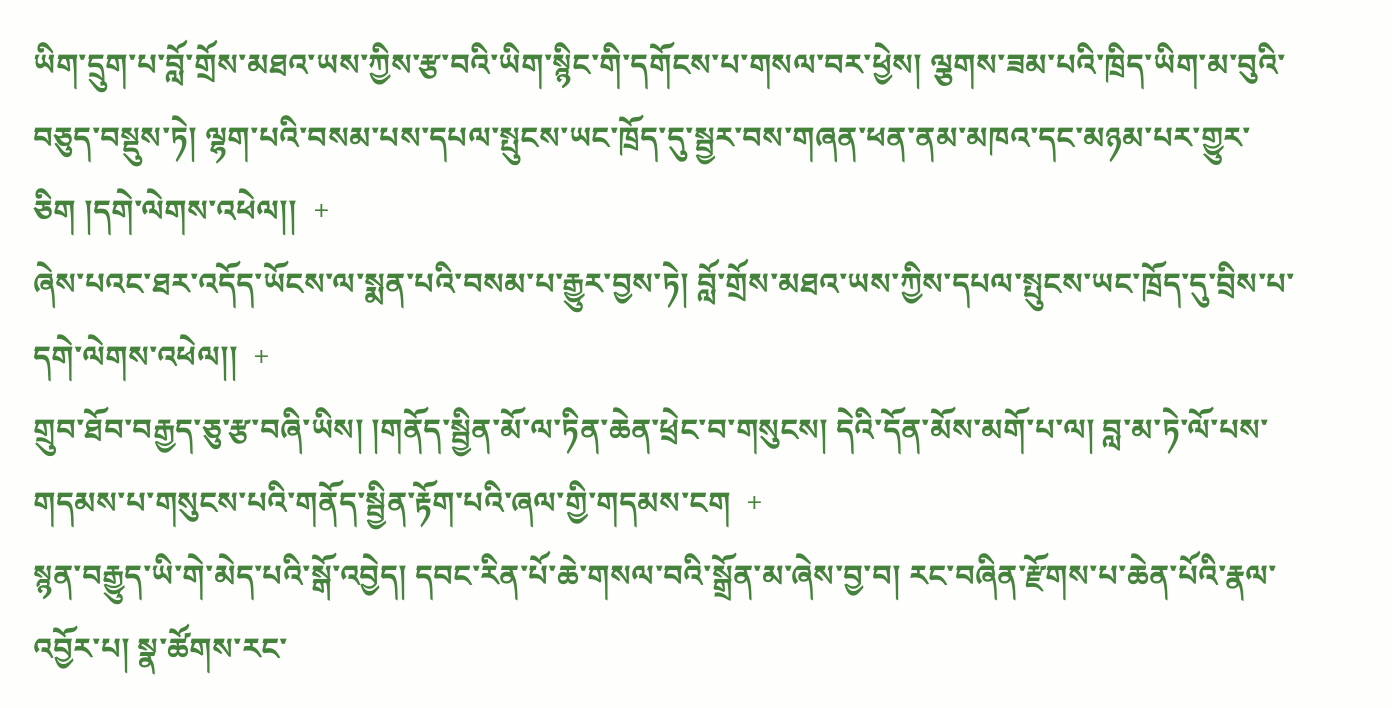ཡིག་དྲུག་པ་བློ་གྲོས་མཐའ་ཡས་ཀྱིས་རྩ་བའི་ཡིག་སྙིང་གི་དགོངས་པ་གསལ་བར་ཕྱེས། ལྕགས་ཟམ་པའི་ཁྲིད་ཡིག་མ་བུའི་བཅུད་བསྡུས་ཏེ། ལྷག་པའི་བསམ་པས་དཔལ་སྤུངས་ཡང་ཁྲོད་དུ་སྦྱར་བས་གཞན་ཕན་ནམ་མཁའ་དང་མཉམ་པར་གྱུར་ཅིག །དགེ་ལེགས་འཕེལ།།  +
ཞེས་པའང་ཐར་འདོད་ཡོངས་ལ་སྨན་པའི་བསམ་པ་རྒྱུར་བྱས་ཏེ། བློ་གྲོས་མཐའ་ཡས་ཀྱིས་དཔལ་སྤུངས་ཡང་ཁྲོད་དུ་བྲིས་པ་དགེ་ལེགས་འཕེལ།།  +
གྲུབ་ཐོབ་བརྒྱད་ཅུ་རྩ་བཞི་ཡིས། །གནོད་སྦྱིན་མོ་ལ་ཏིན་ཆེན་ཕྲེང་བ་གསུངས། དེའི་དོན་མོས་མགོ་པ་ལ། བླ་མ་ཏེ་ལོ་པས་གདམས་པ་གསུངས་པའི་གནོད་སྦྱིན་རྟོག་པའི་ཞལ་གྱི་གདམས་ངག  +
སྙན་བརྒྱུད་ཡི་གེ་མེད་པའི་སྒོ་འབྱེད། དབང་རིན་པོ་ཆེ་གསལ་བའི་སྒྲོན་མ་ཞེས་བྱ་བ། རང་བཞིན་རྫོགས་པ་ཆེན་པོའི་རྣལ་འབྱོར་པ། སྣ་ཚོགས་རང་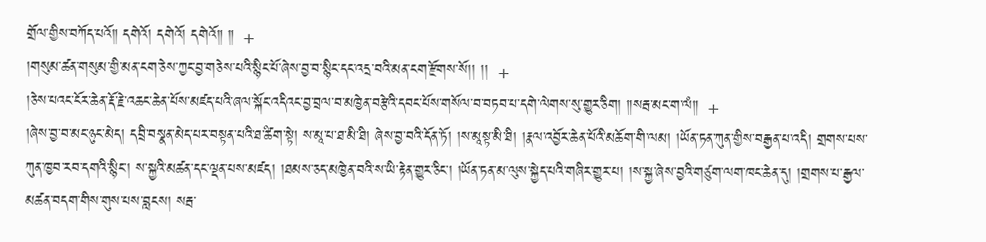གྲོལ་གྱིས་བཀོད་པའོ༎ དགེའོ། དགེའོ། དགེའོ༎ ༎  +
།གསུམ་ཚན་གསུམ་གྱི་མན་ངག་ཅེས་ཀྱང་བྱ་གཅེས་པའི་སྙིང་པོ་ཞེས་བྱ་བ་སྙིང་དང་འདྲ་བའི་མན་ངག་རྫོགས་སོ།། །།  +
།ཅེས་པའང་ངོར་ཆེན་རྡོ་རྗེ་འཆང་ཆེན་པོས་མཛད་པའི་ཞལ་སྐོང་འདིའང་བྱ་བྲལ་བ་མཁྱེན་བརྩེའི་དབང་པོས་གསོལ་བ་བཏབ་པ་དགེ་ལེགས་སུ་གྱུར་ཅིག། ༎སརྦ་མང་ག་ལཾ༎  +
།ཞེས་བྱ་བ་མང་ཉུང་མེད། དབྲི་བསྣན་མེད་པར་བསྟན་པའི་ཐ་ཚིག་སྟེ། ས་མཱ་པ་ཐ་མི་ཐི། ཞེས་བྱ་བའི་དོན་ཏོ། །ས་མཱསྟ་མི་ཐི། །རྣལ་འབྱོར་ཆེན་པོའི་མཆོག་གི་ལམ། །ཡོན་ཏན་ཀུན་གྱིས་བརྒྱན་པ་འདི། གྲགས་པས་ཀུན་ཁྱབ་རབ་དགའི་སྙིང་། ས་སྐྱའི་མཚན་དང་ལྡན་པས་མཛད། །ཐམས་ཅད་མཁྱེན་བའི་ས་ཡི་རྟེན་གྱུར་ཅིང་། །ཡོན་ཏན་མ་ལུས་སྐྱེད་པའི་གཞིར་གྱུར་པ། །ས་སྐྱ་ཞེས་བྱའི་གཙུག་ལག་ཁང་ཆེན་དུ། །གྲགས་པ་རྒྱལ་མཚན་བདག་གིས་གུས་པས་བླངས། སརྦ་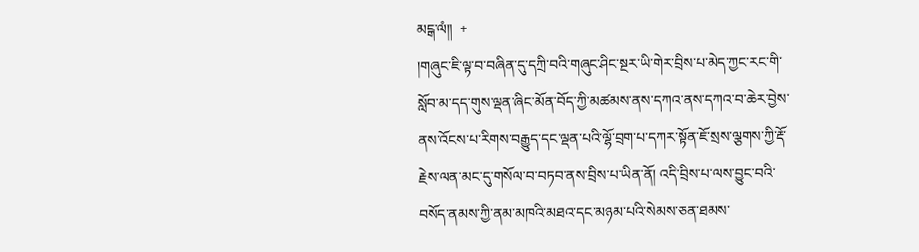མངྒ་ལཾ༎  +
།གཞུང་ཇི་ལྟ་བ་བཞིན་དུ་དཀྲི་བའི་གཞུང་ཤིང་སྔར་ཡི་གེར་བྲིས་པ་མེད་ཀྱང་རང་གི་སློབ་མ་དད་གུས་ལྡན་ཞིང་མོན་བོད་ཀྱི་མཚམས་ནས་དཀའ་ནས་དཀའ་བ་ཆེར་བྱེས་ནས་འོངས་པ་རིགས་བརྒྱུད་དང་ལྡན་པའི་ལྷོ་བྲག་པ་དཀར་སྟོན་ཇོ་སྲས་ལྕགས་ཀྱི་རྡོ་རྗེས་ལན་མང་དུ་གསོལ་བ་བཏབ་ནས་བྲིས་པ་ཡིན་ནོ། འདི་བྲིས་པ་ལས་བྱུང་བའི་བསོད་ནམས་ཀྱི་ནམ་མཁའི་མཐའ་དང་མཉམ་པའི་སེམས་ཅན་ཐམས་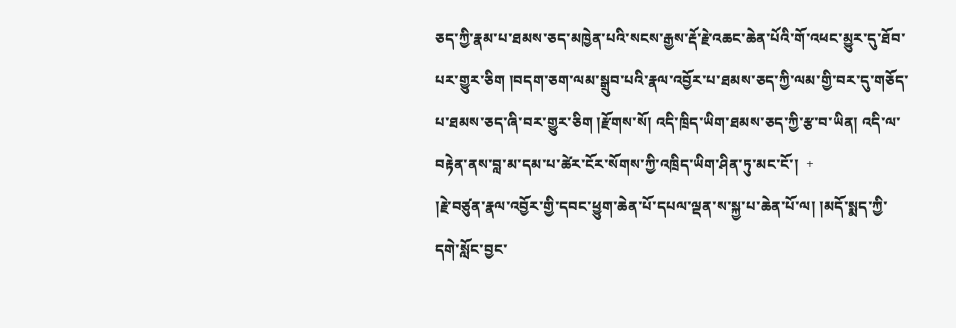ཅད་ཀྱི་རྣམ་པ་ཐམས་ཅད་མཁྱེན་པའི་སངས་རྒྱས་རྡོ་རྗེ་འཆང་ཆེན་པོའི་གོ་འཕང་མྱུར་དུ་ཐོབ་པར་གྱུར་ཅིག །བདག་ཅག་ལམ་སྒྲུབ་པའི་རྣལ་འབྱོར་པ་ཐམས་ཅད་ཀྱི་ལམ་གྱི་བར་དུ་གཅོད་པ་ཐམས་ཅད་ཞི་བར་གྱུར་ཅིག །རྫོགས་སོ། འདི་ཁྲིད་ཡིག་ཐམས་ཅད་ཀྱི་རྩ་བ་ཡིན། འདི་ལ་བརྟེན་ནས་བླ་མ་དམ་པ་ཚེར་ངོར་སོགས་ཀྱི་འཁྲིད་ཡིག་ཤིན་ཏུ་མང་ངོ་།  +
།རྗེ་བཙུན་རྣལ་འབྱོར་གྱི་དབང་ཕྱུག་ཆེན་པོ་དཔལ་ལྡན་ས་སྐྱ་པ་ཆེན་པོ་ལ། །མདོ་སྨད་ཀྱི་དགེ་སློང་བྱང་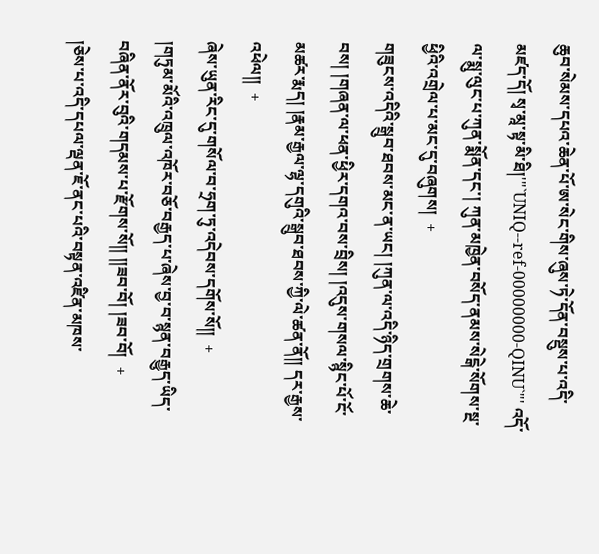ཆུབ་སེམས་དཔའ་ཆེན་པོ་ཨ་སེང་གིས་ཞུས་ཏེ་དོན་བསྡུས་པ་འདི་མཛད་དོ། སྭ་མཱ་སྟ་མི་ཐི།'"`UNIQ--ref-00000000-QINU`"' འདོ་ལ་སྨུ་ལུང་པ་ཀུན་སྨོན་དང་། ཀུན་མཁྱེན་བསོད་ནམས་སེངྒེ་སོགས་སྔ་ཕྱིའི་འགྲེལ་པ་མང་དུ་བཞུགས།  +
གཟུངས་འདིའི་སྒྲུབ་ཐབས་མང་ན་ཡང། །ཀུན་ལ་འདི་ཉིད་གྲགས་ཆེ་བས། །གཞན་ལ་ཕན་ཕྱིར་དགའ་བས་བྲིས། །འདུས་གསལ་སྙིང་པོ་ངོ་མཚར་རྨད། །རྣམ་རྒྱལ་ལྷ་དགུའི་སྒྲུབ་ཐབས་ཀྱི་ལེ་ཚན་ནོ༎ དར་རྒྱས་འཕེལ༎  +
ཞེས་ཡུན་རིང་དུ་གསོལ་བ་ཧྲག་ཏུ་འདེབས་དགོས་སོ༎  +
།གཏུམ་མོའི་འཁྲུལ་འཁོར་བཅོ་བརྒྱད་པ་ཞེས་བྱ་བ་སྙན་བརྒྱུད་ཡིད་བཞིན་ནོར་བུའི་གདམས་པ་རྫོགས་སོ༎ ༎ཟབ་བོ། །ཟབ་བོ།  +
།ཅེས་པ་འདི་དཔལ་ལྡན་ཇོ་ནང་པའི་བསྟན་འཛིན་མཁས་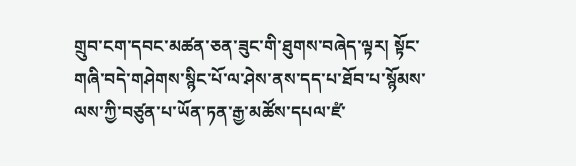གྲུབ་ངག་དབང་མཚན་ཅན་ཟུང་གི་ཐུགས་བཞེད་ལྟར། སྟོང་གཞི་བདེ་གཤེགས་སྙིང་པོ་ལ་ཤེས་ནས་དད་པ་ཐོབ་པ་སྙོམས་ལས་ཀྱི་བཙུན་པ་ཡོན་ཏན་རྒྱ་མཚོས་དཔལ་ཛཾ་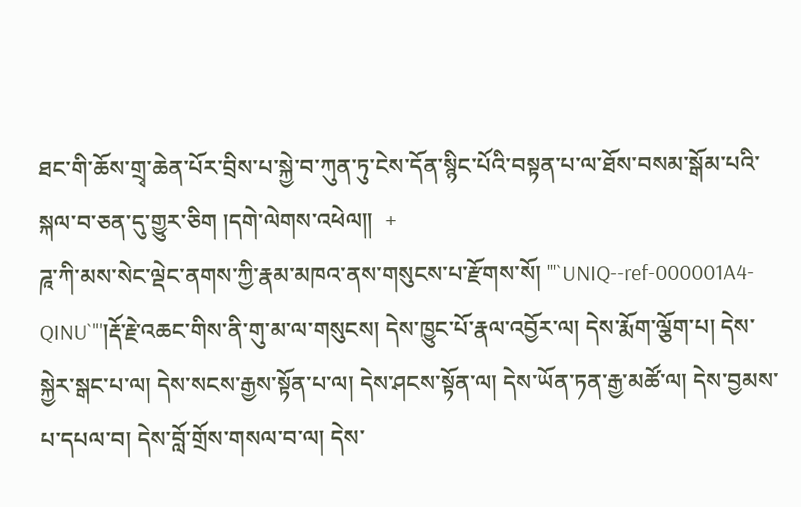ཐང་གི་ཆོས་གྲྭ་ཆེན་པོར་བྲིས་པ་སྐྱེ་བ་ཀུན་ཏུ་ངེས་དོན་སྙིང་པོའི་བསྟན་པ་ལ་ཐོས་བསམ་སྒོམ་པའི་སྐལ་བ་ཅན་དུ་གྱུར་ཅིག །དགེ་ལེགས་འཕེལ༎  +
ཌཱ་ཀི་མས་སེང་ལྡེང་ནགས་ཀྱི་རྣམ་མཁའ་ནས་གསུངས་པ་རྫོགས་སོ། '"`UNIQ--ref-000001A4-QINU`"'།རྡོ་རྗེ་འཆང་གིས་ནི་གུ་མ་ལ་གསུངས། དེས་ཁྱུང་པོ་རྣལ་འབྱོར་ལ། དེས་རྨོག་ལྕོག་པ། དེས་སྐྱེར་སྒང་པ་ལ། དེས་སངས་རྒྱས་སྟོན་པ་ལ། དེས་ཤངས་སྟོན་ལ། དེས་ཡོན་ཏན་རྒྱ་མཚོ་ལ། དེས་བྱམས་པ་དཔལ་བ། དེས་བློ་གྲོས་གསལ་བ་ལ། དེས་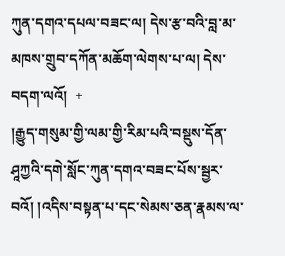ཀུན་དགའ་དཔལ་བཟང་ལ། དེས་རྩ་བའི་བླ་མ་མཁས་གྲུབ་དཀོན་མཆོག་ལེགས་པ་ལ། དེས་བདག་ལའོ།  +
།རྒྱུད་གསུམ་གྱི་ལམ་གྱི་རིམ་པའི་བསྡུས་དོན་ཤཱཀྱའི་དགེ་སློང་ཀུན་དགའ་བཟང་པོས་སྦྱར་བའོ། །འདིས་བསྟན་པ་དང་སེམས་ཅན་རྣམས་ལ་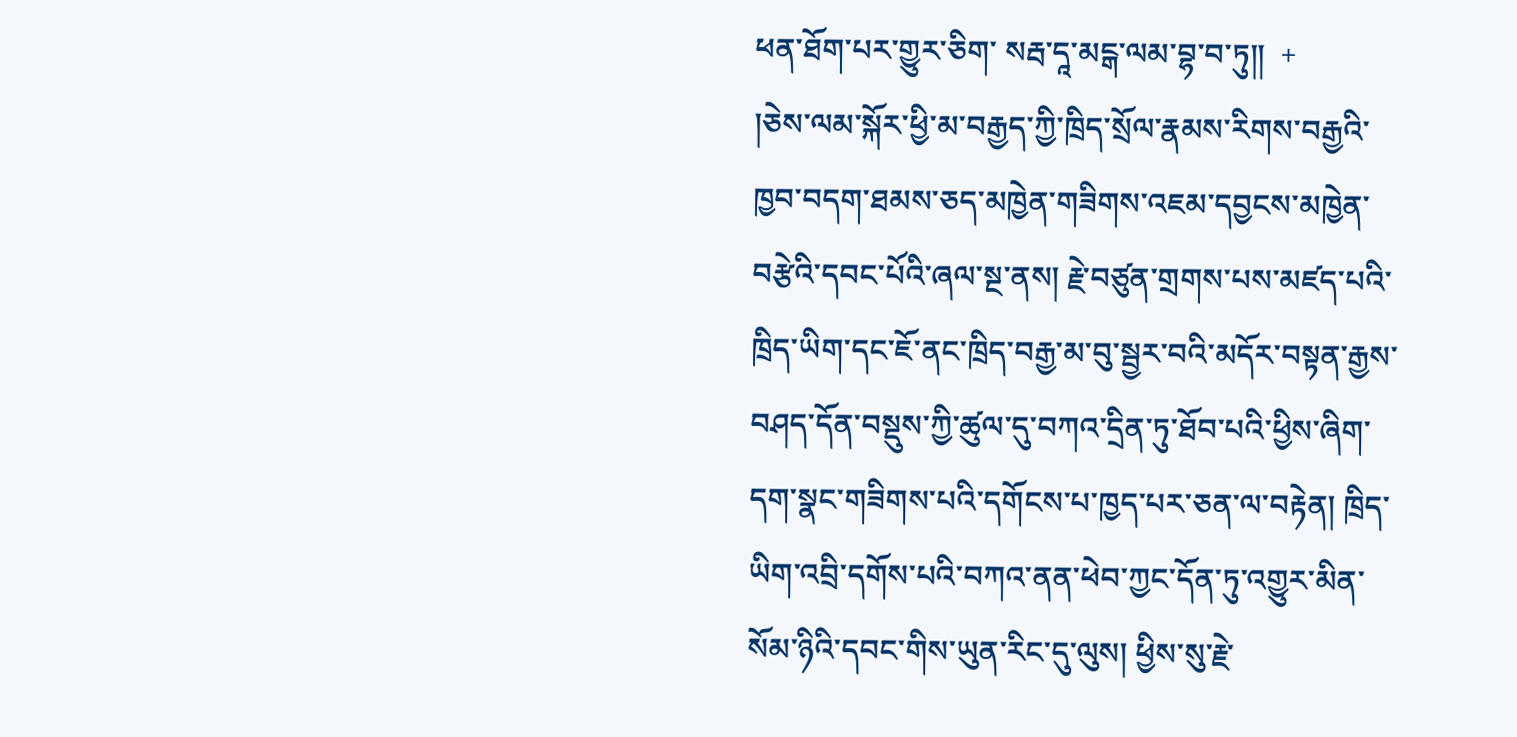ཕན་ཐོག་པར་གྱུར་ཅིག་ སརྦ་དཱ་མངྒ་ལམ་བྷ་བ་ཏུ༎  +
།ཅེས་ལམ་སྐོར་ཕྱི་མ་བརྒྱད་ཀྱི་ཁྲིད་སྲོལ་རྣམས་རིགས་བརྒྱའི་ཁྱབ་བདག་ཐམས་ཅད་མཁྱེན་གཟིགས་འཇམ་དབྱངས་མཁྱེན་བརྩེའི་དབང་པོའི་ཞལ་སྔ་ནས། རྗེ་བཙུན་གྲགས་པས་མཛད་པའི་ཁྲིད་ཡིག་དང་ཇོ་ནང་ཁྲིད་བརྒྱ་མ་བུ་སྦྱར་བའི་མདོར་བསྟན་རྒྱས་བཤད་དོན་བསྡུས་ཀྱི་ཚུལ་དུ་བཀའ་དྲིན་ཏུ་ཐོབ་པའི་ཕྱིས་ཞིག་དག་སྣང་གཟིགས་པའི་དགོངས་པ་ཁྱད་པར་ཅན་ལ་བརྟེན། ཁྲིད་ཡིག་འབྲི་དགོས་པའི་བཀའ་ནན་ཕེབ་ཀྱང་དོན་ཏུ་འགྱུར་མིན་སོམ་ཉིའི་དབང་གིས་ཡུན་རིང་དུ་ལུས། ཕྱིས་སུ་རྗེ་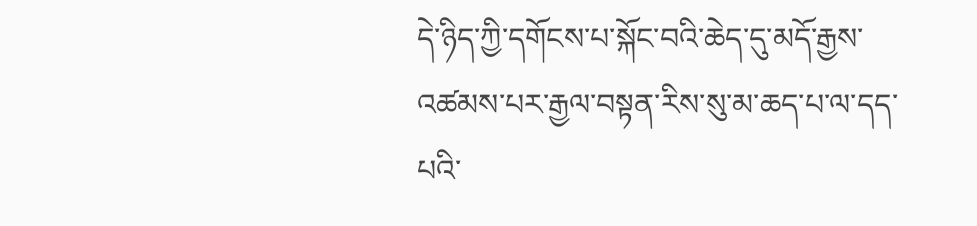དེ་ཉིད་ཀྱི་དགོངས་པ་སྐོང་བའི་ཆེད་དུ་མདོ་རྒྱས་འཚམས་པར་རྒྱལ་བསྟན་རིས་སུ་མ་ཆད་པ་ལ་དད་པའི་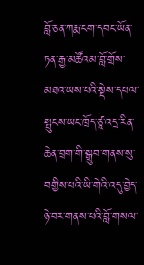བློ་ཅན་ཀརྨ་ངག་དབང་ཡོན་ཏན་རྒྱ་མཚོའམ་བློ་གྲོས་མཐའ་ཡས་པའི་སྡེས་དཔལ་སྤུངས་ཡང་ཁྲོད་ཙཱ་འདྲ་རིན་ཆེན་བྲག་གི་སྒྲུབ་གནས་སུ་བགྱིས་པའི་ཡི་གེའི་འདུ་བྱེད་ཉེ་བར་གནས་པའི་བློ་གསལ་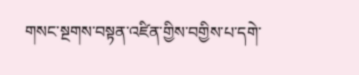གསང་སྔགས་བསྟན་འཛིན་གྱིས་བགྱིས་པ་དགེ་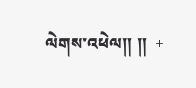ལེགས་འཕེལ༎ ༎  +